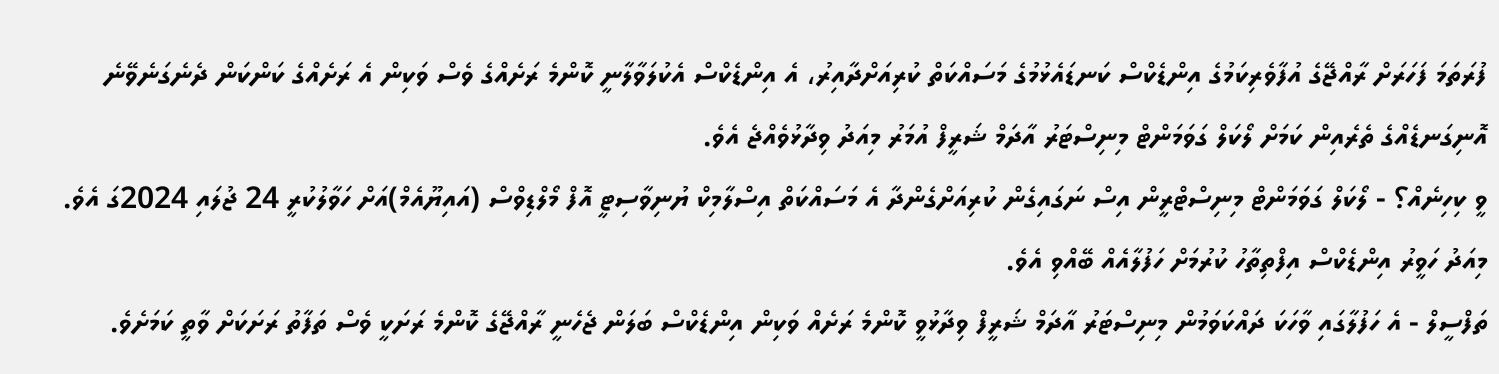ފުރަތަމަ ފަހަރަށް ރާއްޖޭގެ އުފާވެރިކަމުގެ އިންޑެކްސް ކަނޑައެޅުމުގެ މަސައްކަތް ކުރިއަށްދާއިރު، އެ އިންޑެކްސް އެކުލަވާލާނީ ކޮންމެ ރަށެއްގެ ވެސް ވަކިން އެ ރަށެއްގެ ކަންކަން ދެނެގަނެވޭނެ އޮނިގަނޑެއްގެ ތެރެއިން ކަމަށް ލޯކަލް ގަވަމަންޓް މިނިސްޓަރު އާދަމް ޝަރީފް އުމަރު މިއަދު ވިދާޅުވެއްޖެ އެވެ.
ވީ ކިހިނެއް؟ - ލޯކަލް ގަވަމަންޓް މިނިސްޓްރީން އިސް ނަގައިގެން ކުރިއަށްގެންދާ އެ މަސައްކަތް އިސްލާމިކް ޔުނިވާސިޓީ އޮފް މޯލްޑިވްސް (އައިޔޫއެމް)އަށް ހަވާލުކުރީ 24 ޖުލައި 2024ގަ އެވެ. މިއަދު ހަވީރު އިންޑެކްސް އިފްތިތާހު ކުރުމަށް ހަފުލާއެއް ބޭއްވި އެވެ.
ތަފްސީލް - އެ ހަފުލާގައި ވާހަކަ ދައްކަވަމުން މިނިސްޓަރު އާދަމް ޝަރީފް ވިދާޅުވީ ކޮންމެ ރަށެއް ވަކިން އިންޑެކްސް ބަލަން ޖެހެނީ ރާއްޖޭގެ ކޮންމެ ރަށަކީ ވެސް ތަފާތު ރަށަކަށް ވާތީ ކަމަށެވެ.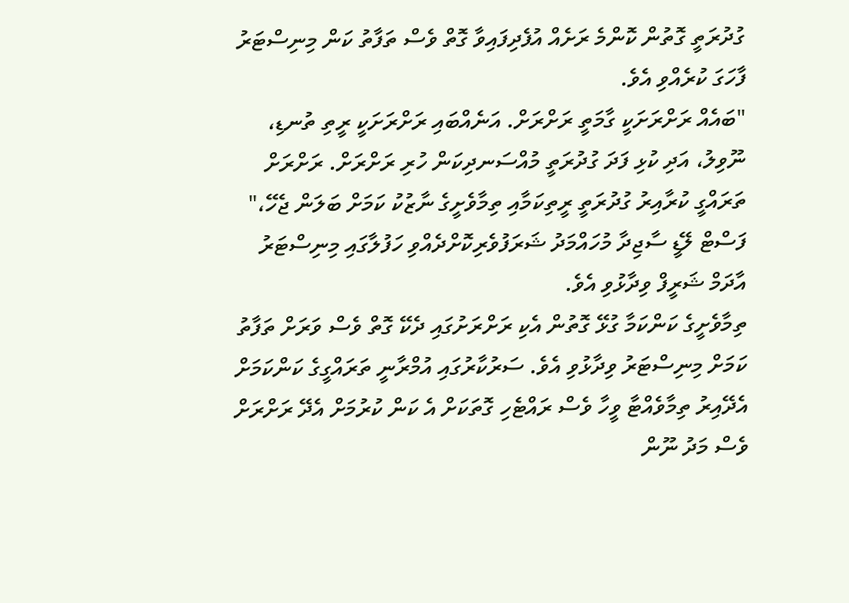ގުދުރަތީ ގޮތުން ކޮންމެ ރަށެއް އުފެދިފައިވާ ގޮތް ވެސް ތަފާތު ކަން މިނިސްޓަރު ފާހަގަ ކުރެއްވި އެވެ.
"ބައެއް ރަށްރަށަކީ ގާމަތީ ރަށްރަށް. އަނެއްބައި ރަށްރަށަކީ ރީތި ތުނޑި، ނޫވިލު، އަދި ކުޅި ފަދަ ގުދުރަތީ މުއްސަނދިކަން ހުރި ރަށްރަށް. ރަށްރަށް ތަރައްގީ ކުރާއިރު ގުދުރަތީ ރީތިކަމާއި ތިމާވެށީގެ ނާޒުކު ކަމަށް ބަލަން ޖެހޭ،" ފަސްޓް ލޭޑީ ސާޖިދާ މުހައްމަދު ޝަރަފުވެރިކޮށްދެއްވި ހަފުލާގައި މިނިސްޓަރު އާދަމް ޝަރީފް ވިދާޅުވި އެވެ.
ތިމާވެށީގެ ކަންކަމާ ގުޅޭ ގޮތުން އެކި ރަށްރަށުގައި ދެކޭ ގޮތް ވެސް ވަރަށް ތަފާތު ކަމަށް މިނިސްޓަރު ވިދާޅުވި އެވެ. ސަރުކާރުގައި އުމްރާނީ ތަރައްގީގެ ކަންކަމަށް އެދޭއިރު ތިމާވެއްޓާ ވީހާ ވެސް ރައްޓެހި ގޮތަކަށް އެ ކަން ކުރުމަށް އެދޭ ރަށްރަށް ވެސް މަދު ނޫން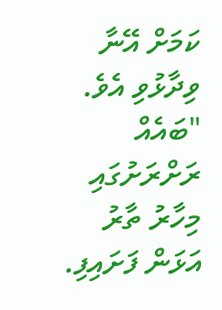ކަމަށް އޭނާ ވިދާޅުވި އެވެ.
"ބައެއް ރަށްރަށުގައި މިހާރު ތާރު އަޅަން ފަށައިފި.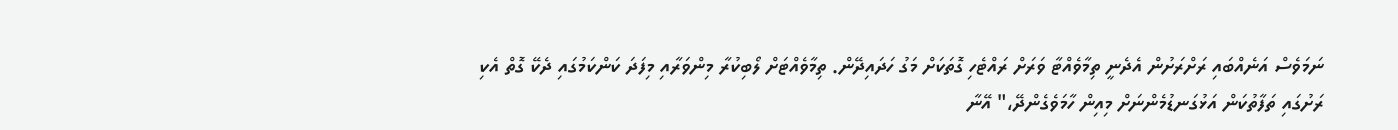ނަމަވެސް އަނެއްބައި ރަށްރަށުން އެދެނީ ތިމާވެއްޓާ ވަރަށް ރައްޓެހި ގޮތަކަށް މަގު ހަދައިދޭން. ތިމާވެއްޓަށް ލޯބިކުރާ މިންވަރާއި މިފަދަ ކަންކަމުގައި ދެކޭ ގޮތް އެކި ރަށުގައި ތަފާތުކަން އަޅުގަނޑުމެންނަށް މިއިން ހާމަވެގެންދޭ،" އޭނާ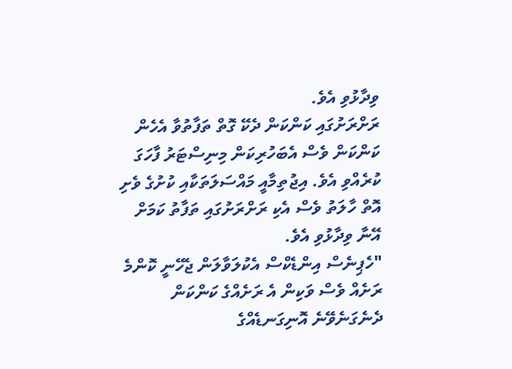ވިދާޅުވި އެވެ.
ރަށްރަށުގައި ކަންކަން ދެކޭ ގޮތް ތަފާތުވާ އެހެން ކަންކަން ވެސް އެބަހުރިކަން މިނިސްޓަރު ފާހަގަ ކުރެއްވި އެވެ. އިޖުތިމާއީ މައްސަލަތަކާއި ކުށުގެ ވެށި އޮތް ހާލަތު ވެސް އެކި ރަށްރަށުގައި ތަފާތު ކަމަށް އޭނާ ވިދާޅުވި އެވެ.
"ހެޕިނެސް އިންޑެކްސް އެކުލަވާލަން ޖެހޭނީ ކޮންމެ ރަށެއް ވެސް ވަކިން އެ ރަށެއްގެ ކަންކަން ދެނެގަނެވޭނެ އޮނިގަނޑެއްގެ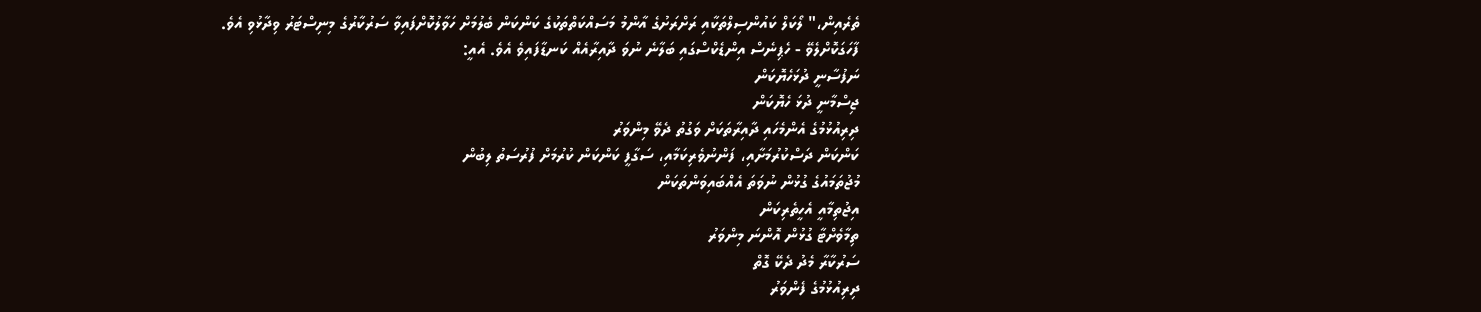ތެރެއިން،" ލޯކަލް ކައުންސިލްތަކާއި ރަށްރަށުގެ އާންމު މަސައްކަތްތަކުގެ ކަންކަން ބެލުމަށް ހަވާލުކޮށްފައިވާ ސަރުކާރުގެ މިނިސްޓަރު ވިދާޅުވި އެވެ.
ފާހަގަކޮށްލެވޭ - ހެޕިނެސް އިންޑެކްސްގައި ބަލާނެ ނުވަ ދާއިރާއެއް ކަނޑާފައިވެ އެވެ. އެއީ:
ނަފުސާނީ ދުޅަހެޔޮކަން
ޖިސްމާނީ ދުޅަ ހެޔޮކަން
ދިރިއުޅުމުގެ އެންމެހައި ދާއިރާތަކަށް ވަގުތު ދެވޭ މިންވަރު
ކަންކަން ދަސްކުރުމަށާއި، ފަންނުވެރިކަމާއި، ސަގާފީ ކަންކަން ކުރުމަށް ފުރުސަތު ލިބުން
މުޖުތަމައުގެ ގުޅުން ނުވަތަ އެއްބައިވަންތަކަން
އިޖުތިމާއީ އެހީތެރިކަން
ތިމާވެށްޓާ ގުޅުން އޮންނަ މިންވަރު
ސަރުކާރާ މެދު ދެކޭ ގޮތް
ދިރިއުޅުމުގެ ފެންވަރު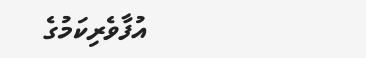އުފާވެރިކަމުގެ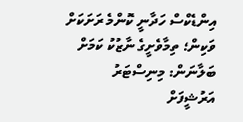އިންޑެކްސް ހަދާނީ ކޮންމެ ރަށަކަށް ވަކިން؛ ތިމާވެށީގެ ނާޒުކު ކަމަށް ބަލާނަން: މިނިސްޓަރު
އަރުޝީފަށް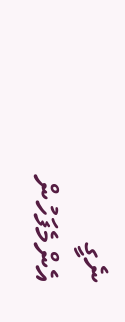ނެގީ
އެންމެފަހުން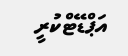އަޕްޑޭޓްކުރީ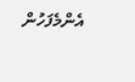އެންމެފަހުން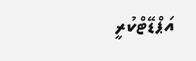އަޕްޑޭޓްކުރީ